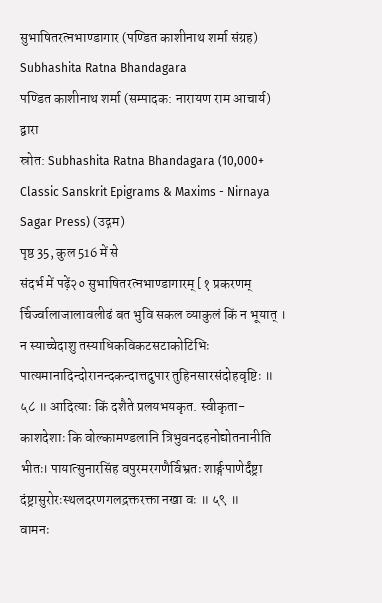सुभाषितरत्नभाण्डागार (पण्डित काशीनाथ शर्मा संग्रह)
Subhashita Ratna Bhandagara
पण्डित काशीनाथ शर्मा (सम्पादक: नारायण राम आचार्य) द्वारा
स्रोत: Subhashita Ratna Bhandagara (10,000+ Classic Sanskrit Epigrams & Maxims - Nirnaya Sagar Press) (उद्गम)
पृष्ठ 35, कुल 516 में से
संदर्भ में पढ़ें२० सुभाषितरत्नभाण्डागारम् [१ प्रकरणम्
र्चिर्ज्वालाजालावलीढं बत भुवि सकल व्याकुलं किं न भूयात् । न स्याच्चेदाशु तस्याधिकविकटसटाकोटिभिः पात्यमानादिन्दोरानन्दकन्दात्तदुपार तुहिनसारसंदोहवृष्टिः ॥ ५८ ॥ आदित्याः किं दशैते प्रलयभयकृत. स्वीकृता- काशदेशाः कि वोल्कामण्डलानि त्रिभुवनदहनोद्योतनानीति भीतः। पायात्सुनारसिंह वपुरमरगणैर्विभ्रतः शार्ङ्गपाणेर्दंष्ट्रा दंष्ट्रासुरोरःस्थलदरणगलद्रक्तरक्ता नखा वः ॥ ५९ ॥
वामनः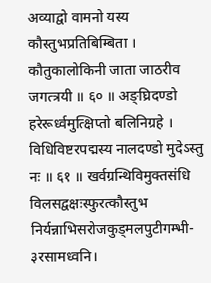अव्याद्वो वामनो यस्य कौस्तुभप्रतिबिम्बिता । कौतुकालोकिनी जाता जाठरीव जगत्त्रयी ॥ ६० ॥ अङ्घ्रिदण्डो हरेरूर्ध्वमुत्क्षिप्तो बलिनिग्रहे । विधिविष्टरपद्मस्य नालदण्डो मुदेऽस्तु नः ॥ ६१ ॥ खर्वग्रन्थिविमुक्तसंधि विलसद्वक्षःस्फुरत्कौस्तुभ निर्यन्नाभिसरोजकुड्मलपुटीगम्भी- ३रसामध्वनि।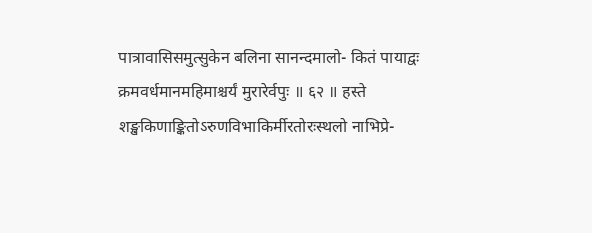पात्रावासिसमुत्सुकेन बलिना सानन्दमालो- कितं पायाद्वः क्रमवर्धमानमहिमाश्चर्यं मुरारेर्वपुः ॥ ६२ ॥ हस्ते शङ्खकिणाङ्कितोऽरुणविभाकिर्मीरतोरःस्थलो नाभिप्रे-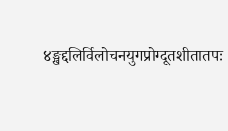४ङ्खद्दलिर्विलोचनयुगप्रोग्दूतशीतातपः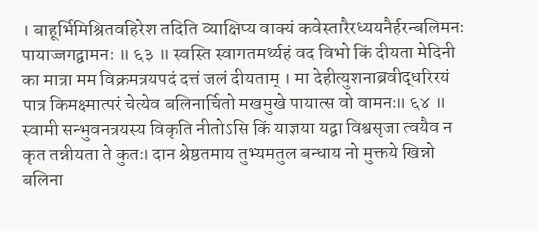। बाहूर्भिमिश्रितवहिरेश तदिति व्याक्षिप्य वाक्यं कवेस्तारैरध्ययनैर्हरन्बलिमनः पायाज्जगद्वामनः ॥ ६३ ॥ स्वस्ति स्वागतमर्थ्यहं वद विभो किं दीयता मेदिनी का मात्रा मम विक्रमत्रयपदं दत्तं जलं दीयताम् । मा देहीत्युशनाब्रवीद्धरिरयं पात्र किमक्ष्मात्परं चेत्येव बलिनार्चितो मखमुखे पायात्स वो वामनः॥ ६४ ॥ स्वामी सन्भुवनत्रयस्य विकृति नीतोऽसि किं याज्ञया यद्वा विश्वसृजा त्वयैव न कृत तन्नीयता ते कुतः। दान श्रेष्ठतमाय तुभ्यमतुल बन्धाय नो मुक्तये खिन्नो बलिना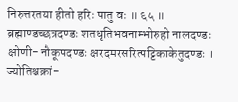निरुत्तरतया हीतो हरिः पातु वः ॥ ६५ ॥ ब्रह्माण्डच्छत्रदण्डः शतधृतिभवनाम्भोरुहो नालदण्डः क्षोणी- नौकूपदण्डः क्षरदमरसरित्पट्टिकाकेतुदण्डः । ज्योतिश्चक्रां-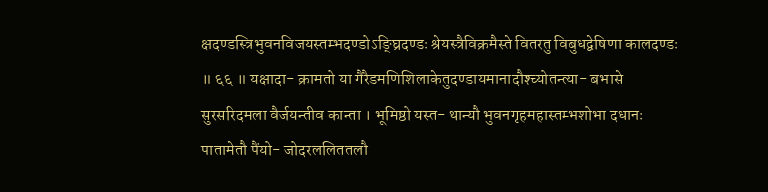क्षदण्डस्त्रिभुवनविजयस्तम्भदण्डोऽङ्घ्रिदण्डः श्रेयस्त्रैविक्रमैस्ते वितरतु विबुधद्वेषिणा कालदण्डः ॥ ६६ ॥ यक्षादा- क्रामतो या गैरैडमणिशिलाकेतुदण्डायमानादौश्च्योतन्त्या- बभासे सुरसरिदमला वैर्जयन्तीव कान्ता । भूमिष्ठो यस्त- थान्यौ भुवनगृहमहास्तम्भशोभा दधानः पातामेतौ पैंयो- जोदरललिततलौ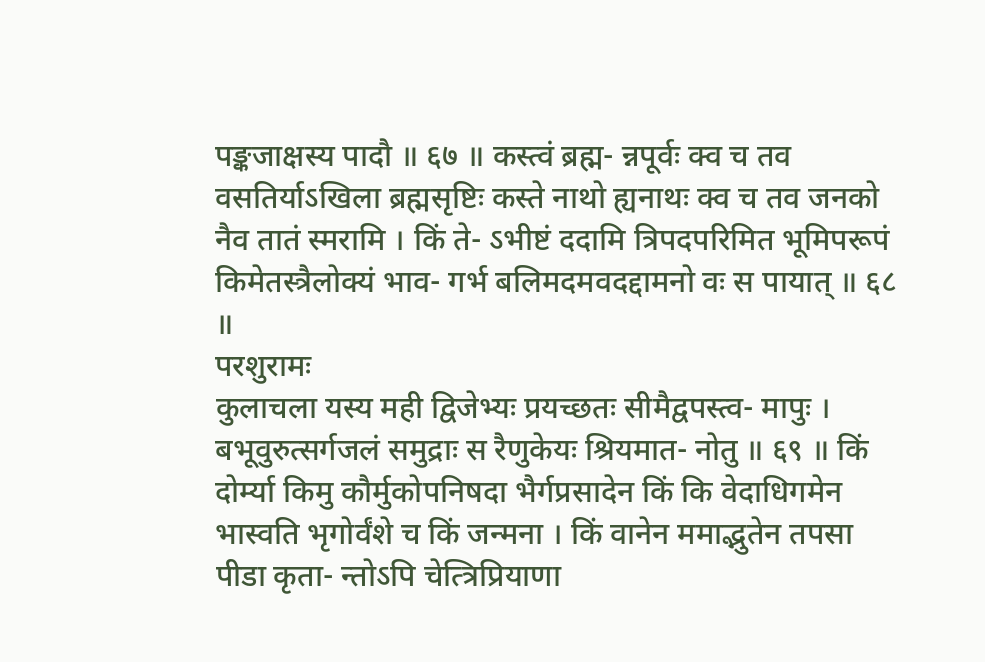पङ्कजाक्षस्य पादौ ॥ ६७ ॥ कस्त्वं ब्रह्म- न्नपूर्वः क्व च तव वसतिर्याऽखिला ब्रह्मसृष्टिः कस्ते नाथो ह्यनाथः क्व च तव जनको नैव तातं स्मरामि । किं ते- ऽभीष्टं ददामि त्रिपदपरिमित भूमिपरूपं किमेतस्त्रैलोक्यं भाव- गर्भ बलिमदमवदद्दामनो वः स पायात् ॥ ६८ ॥
परशुरामः
कुलाचला यस्य मही द्विजेभ्यः प्रयच्छतः सीमैद्वपस्त्व- मापुः । बभूवुरुत्सर्गजलं समुद्राः स रैणुकेयः श्रियमात- नोतु ॥ ६९ ॥ किं दोर्म्या किमु कौर्मुकोपनिषदा भैर्गप्रसादेन किं कि वेदाधिगमेन भास्वति भृगोर्वंशे च किं जन्मना । किं वानेन ममाद्भुतेन तपसा पीडा कृता- न्तोऽपि चेत्त्रिप्रियाणा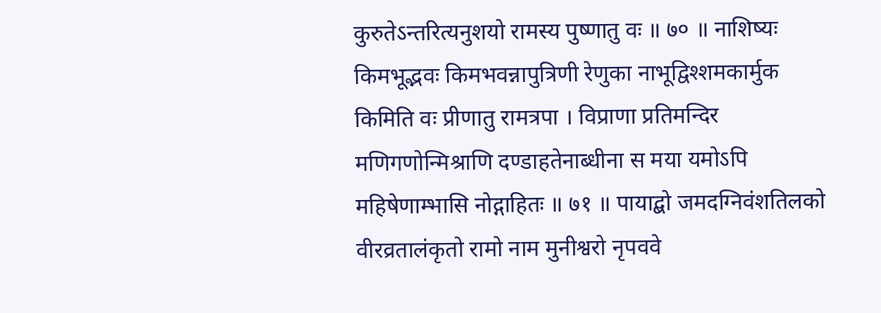कुरुतेऽन्तरित्यनुशयो रामस्य पुष्णातु वः ॥ ७० ॥ नाशिष्यः किमभूद्भवः किमभवन्नापुत्रिणी रेणुका नाभूद्विश्शमकार्मुक किमिति वः प्रीणातु रामत्रपा । विप्राणा प्रतिमन्दिर मणिगणोन्मिश्राणि दण्डाहतेनाब्धीना स मया यमोऽपि महिषेणाम्भासि नोद्गाहितः ॥ ७१ ॥ पायाद्बो जमदग्निवंशतिलको वीरव्रतालंकृतो रामो नाम मुनीश्वरो नृपववे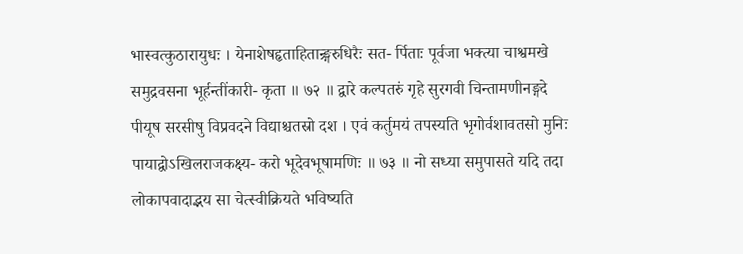भास्वत्कुठारायुधः । येनाशेषहृताहितान्र्ङ्गरुधिरैः सत- र्पिताः पूर्वजा भक्त्या चाश्वमखे समुद्रवसना भूर्हन्तींकारी- कृता ॥ ७२ ॥ द्वारे कल्पतरुं गृहे सुरगवी चिन्तामणीनङ्गदे पीयूष सरसीषु विप्रवदने विद्याश्चतस्रो दश । एवं कर्तुमयं तपस्यति भृगोर्वशावतसो मुनिः पायाद्वोऽखिलराजकक्ष्य- करो भूदेवभूषामणिः ॥ ७३ ॥ नो सध्या समुपासते यदि तदा लोकापवादाद्भय सा चेत्स्वीक्रियते भविष्यति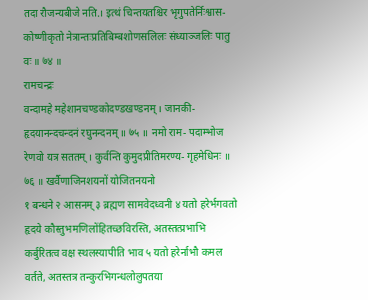तदा रौजन्यबीजे नति.। इत्थं चिन्तयतश्चिर भृगुपतेर्निःश्वास- कोष्णीकृतो नेत्रान्तःप्रतिबिम्बशोणसलिलः संध्याञ्जलिः पातु वः ॥ ७४ ॥
रामचन्द्रः
वन्दामहे महेशानचण्डकोदण्डखण्डनम् । जानकी- हृदयानन्दचन्दनं रघुनन्दनम् ॥ ७५ ॥ नमो राम- पदाम्भोज रेणवो यत्र सततम् । कुर्वन्ति कुमुदप्रीतिमरण्य- गृहमेधिनः ॥ ७६ ॥ खर्वैणाजिनशयनों योजितनयनो
१ बन्धने २ आसनम् ३ ब्रह्मण सामवेदध्वनी ४ यतो हरेर्भगवतो हृदये कौस्तुभमणिलोंहितच्छविरस्ति, अतस्तत्प्रभाभि कर्बुरितत्व वक्ष स्थलस्यापीति भाव ५ यतो हरेर्नाभौ कमल वर्तते, अतस्तत्र तन्कुरभिगन्धलोलुपतया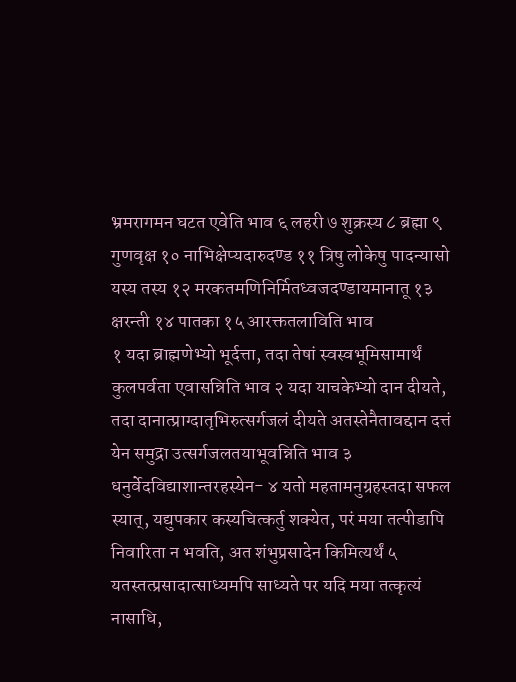भ्रमरागमन घटत एवेति भाव ६ लहरी ७ शुक्रस्य ८ ब्रह्मा ९ गुणवृक्ष १० नाभिक्षेप्यदारुदण्ड ११ त्रिषु लोकेषु पादन्यासो यस्य तस्य १२ मरकतमणिनिर्मितध्वजदण्डायमानातू १३ क्षरन्ती १४ पातका १५ आरक्ततलाविति भाव
१ यदा ब्राह्मणेभ्यो भूर्दत्ता, तदा तेषां स्वस्वभूमिसामार्थं कुलपर्वता एवासन्निति भाव २ यदा याचकेभ्यो दान दीयते, तदा दानात्प्राग्दातृभिरुत्सर्गजलं दीयते अतस्तेनैतावद्दान दत्तं येन समुद्रा उत्सर्गजलतयाभूवन्निति भाव ३ धनुर्वेदविद्याशान्तरहस्येन- ४ यतो महतामनुग्रहस्तदा सफल स्यात्, यद्युपकार कस्यचित्कर्तु शक्येत, परं मया तत्पीडापि निवारिता न भवति, अत शंभुप्रसादेन किमित्यर्थं ५ यतस्तत्प्रसादात्साध्यमपि साध्यते पर यदि मया तत्कृत्यं नासाधि,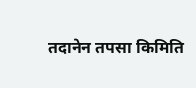तदानेन तपसा किमिति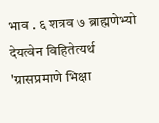भाव . ६ शत्रव ७ ब्राह्मणेभ्यो देयत्वेन विहितेत्यर्थ 'ग्रासप्रमाणे भिक्षा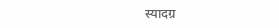स्यादग्र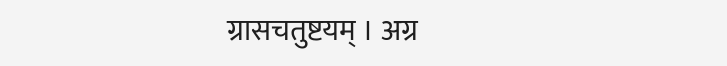ग्रासचतुष्टयम् । अग्र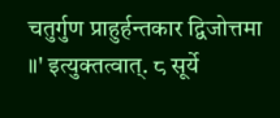चतुर्गुण प्राहुर्हन्तकार द्विजोत्तमा ॥' इत्युक्तत्वात्. ८ सूर्ये